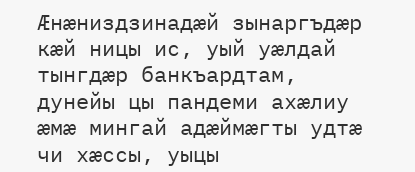Æнæниздзинадæй зынаргъдæр кæй ницы ис, уый уæлдай тынгдæр банкъардтам, дунейы цы пандеми ахæлиу æмæ мингай адæймæгты удтæ чи хæссы, уыцы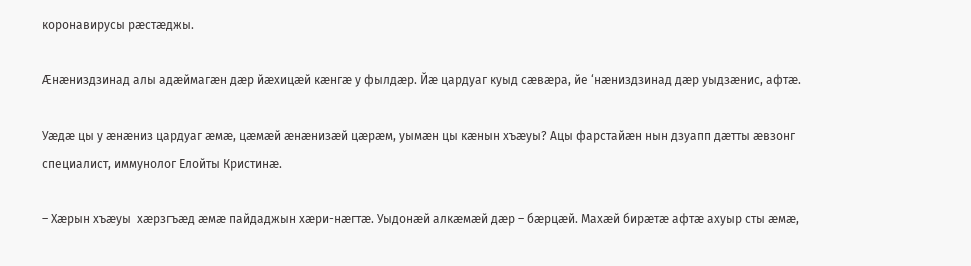коронавирусы рæстæджы.

Æнæниздзинад алы адæймагæн дæр йæхицæй кæнгæ у фылдæр. Йæ цардуаг куыд сæвæра, йе ‘нæниздзинад дæр уыдзæнис, афтæ.

Уæдæ цы у æнæниз цардуаг æмæ, цæмæй æнæнизæй цæрæм, уымæн цы кæнын хъæуы? Ацы фарстайæн нын дзуапп дæтты æвзонг специалист, иммунолог Елойты Кристинæ.

– Хæрын хъæуы  хæрзгъæд æмæ пайдаджын хæри-нæгтæ. Уыдонæй алкæмæй дæр – бæрцæй. Махæй бирæтæ афтæ ахуыр сты æмæ,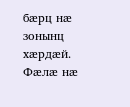бæрц нæ зонынц хæрдæй. Фæлæ нæ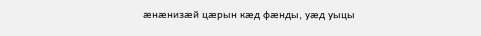æнæнизæй цæрын кæд фæнды, уæд уыцы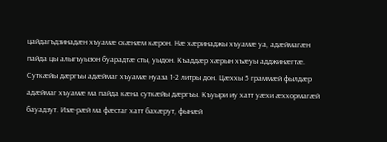цайдагъдзинадæн хъуамæ скæнæм кæрон. Нæ хæринаджы хъуамæ уа, адæймагæн пайда цы алыгъуызон буарадтæ сты, уыдон. Къаддæр хæрын хъæуы адджинæгтæ. Суткæйы дæргъы адæймаг хъуамæ нуаза 1-2 литры дон. Цæххы 5 граммæй фылдæр адæймаг хъуамæ ма пайда кæна суткæйы дæргъы. Къуыри иу хатт уæхи æххормагæй бауадзут. Изæ-рæй ма фæстаг хатт бахæрут, фынæй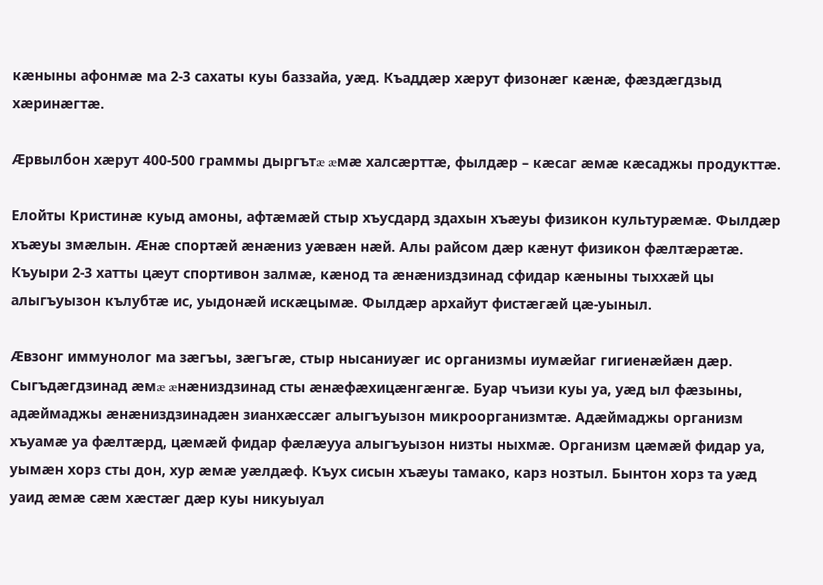кæныны афонмæ ма 2-3 сахаты куы баззайа, уæд. Къаддæр хæрут физонæг кæнæ, фæздæгдзыд  хæринæгтæ.

Æрвылбон хæрут 400-500 граммы дыргътæ æмæ халсæрттæ, фылдæр – кæсаг æмæ кæсаджы продукттæ.

Елойты Кристинæ куыд амоны, афтæмæй стыр хъусдард здахын хъæуы физикон культурæмæ. Фылдæр хъæуы змæлын. Æнæ спортæй æнæниз уæвæн нæй. Алы райсом дæр кæнут физикон фæлтæрæтæ. Къуыри 2-3 хатты цæут спортивон залмæ, кæнод та æнæниздзинад сфидар кæныны тыххæй цы алыгъуызон кълубтæ ис, уыдонæй искæцымæ. Фылдæр архайут фистæгæй цæ-уыныл.

Æвзонг иммунолог ма зæгъы, зæгъгæ, стыр нысаниуæг ис организмы иумæйаг гигиенæйæн дæр. Сыгъдæгдзинад æмæ æнæниздзинад сты æнæфæхицæнгæнгæ. Буар чъизи куы уа, уæд ыл фæзыны, адæймаджы æнæниздзинадæн зианхæссæг алыгъуызон микроорганизмтæ. Адæймаджы организм хъуамæ уа фæлтæрд, цæмæй фидар фæлæууа алыгъуызон низты ныхмæ. Организм цæмæй фидар уа, уымæн хорз сты дон, хур æмæ уæлдæф. Къух сисын хъæуы тамако, карз нозтыл. Бынтон хорз та уæд уаид æмæ сæм хæстæг дæр куы никуыуал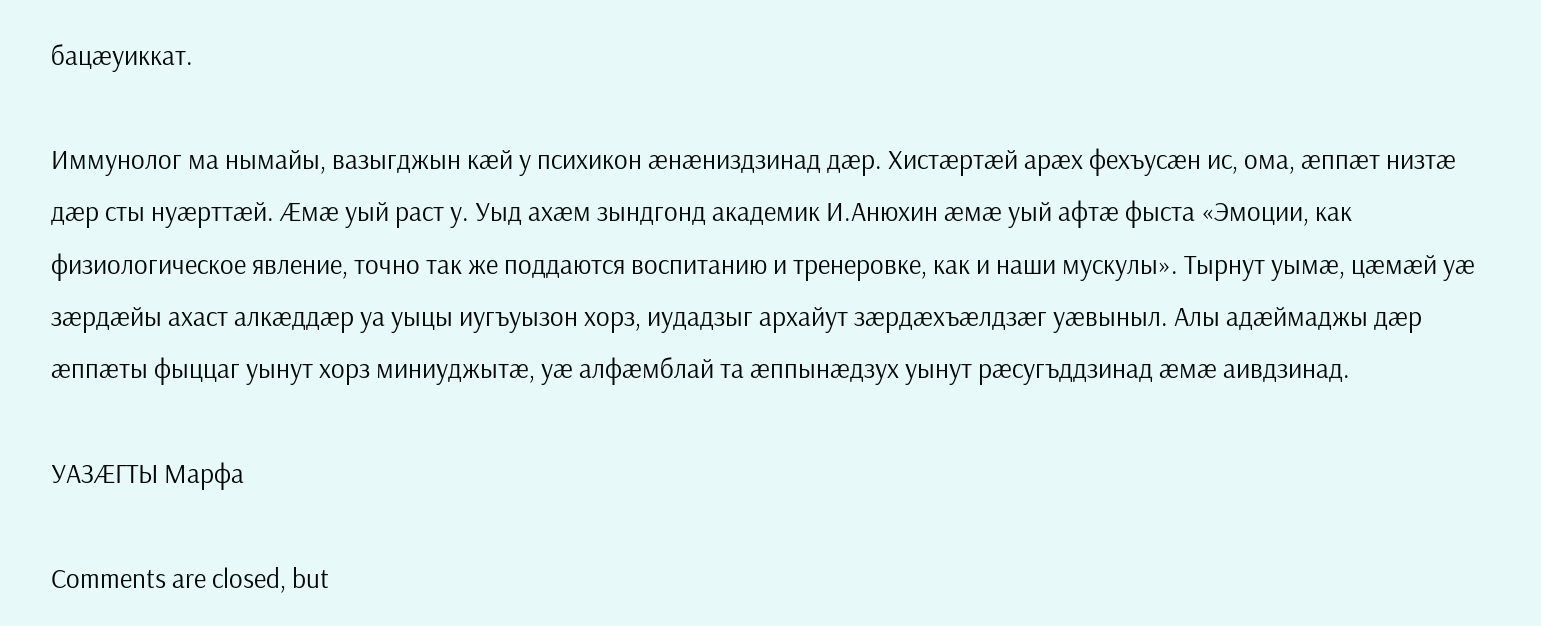бацæуиккат.

Иммунолог ма нымайы, вазыгджын кæй у психикон æнæниздзинад дæр. Хистæртæй арæх фехъусæн ис, ома, æппæт низтæ дæр сты нуæрттæй. Æмæ уый раст у. Уыд ахæм зындгонд академик И.Анюхин æмæ уый афтæ фыста «Эмоции, как физиологическое явление, точно так же поддаются воспитанию и тренеровке, как и наши мускулы». Тырнут уымæ, цæмæй уæ зæрдæйы ахаст алкæддæр уа уыцы иугъуызон хорз, иудадзыг архайут зæрдæхъæлдзæг уæвыныл. Алы адæймаджы дæр æппæты фыццаг уынут хорз миниуджытæ, уæ алфæмблай та æппынæдзух уынут рæсугъддзинад æмæ аивдзинад.

УАЗÆГТЫ Марфа

Comments are closed, but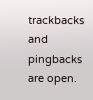trackbacks and pingbacks are open.